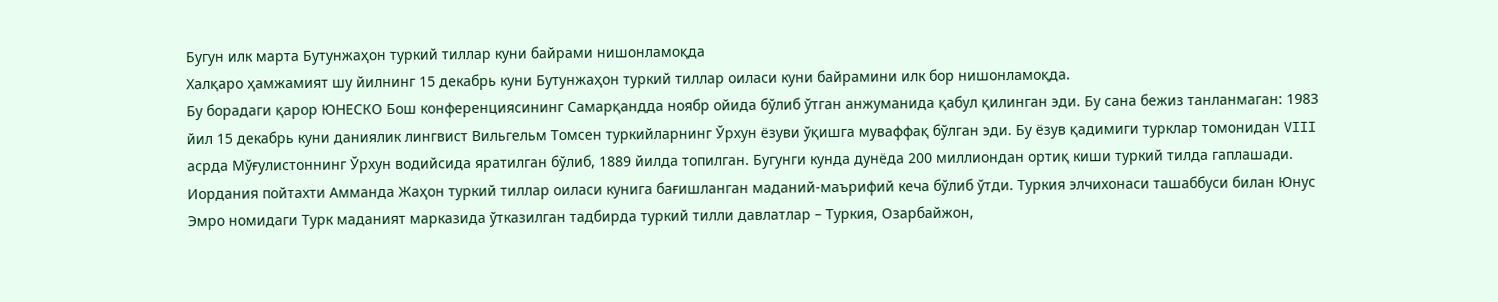Бугун илк марта Бутунжаҳон туркий тиллар куни байрами нишонламоқда
Халқаро ҳамжамият шу йилнинг 15 декабрь куни Бутунжаҳон туркий тиллар оиласи куни байрамини илк бор нишонламоқда.
Бу борадаги қарор ЮНЕСКО Бош конференциясининг Самарқандда ноябр ойида бўлиб ўтган анжуманида қабул қилинган эди. Бу сана бежиз танланмаган: 1983 йил 15 декабрь куни даниялик лингвист Вильгельм Томсен туркийларнинг Ўрхун ёзуви ўқишга муваффақ бўлган эди. Бу ёзув қадимиги турклар томонидан VIII асрда Мўғулистоннинг Ўрхун водийсида яратилган бўлиб, 1889 йилда топилган. Бугунги кунда дунёда 200 миллиондан ортиқ киши туркий тилда гаплашади.
Иордания пойтахти Амманда Жаҳон туркий тиллар оиласи кунига бағишланган маданий-маърифий кеча бўлиб ўтди. Туркия элчихонаси ташаббуси билан Юнус Эмро номидаги Турк маданият марказида ўтказилган тадбирда туркий тилли давлатлар – Туркия, Озарбайжон,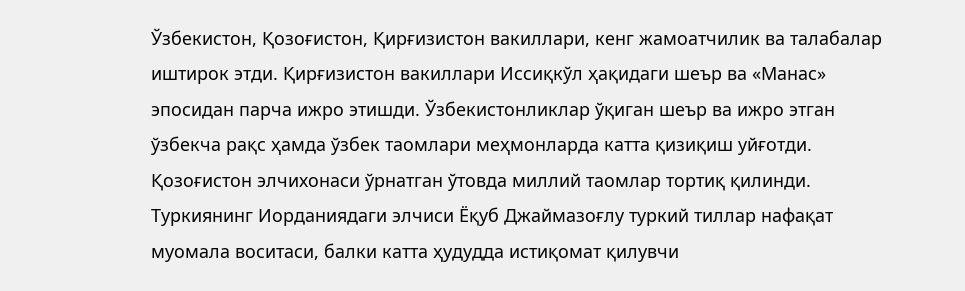Ўзбекистон, Қозоғистон, Қирғизистон вакиллари, кенг жамоатчилик ва талабалар иштирок этди. Қирғизистон вакиллари Иссиқкўл ҳақидаги шеър ва «Манас» эпосидан парча ижро этишди. Ўзбекистонликлар ўқиган шеър ва ижро этган ўзбекча рақс ҳамда ўзбек таомлари меҳмонларда катта қизиқиш уйғотди. Қозоғистон элчихонаси ўрнатган ўтовда миллий таомлар тортиқ қилинди.
Туркиянинг Иорданиядаги элчиси Ёқуб Джаймазоғлу туркий тиллар нафақат муомала воситаси, балки катта ҳудудда истиқомат қилувчи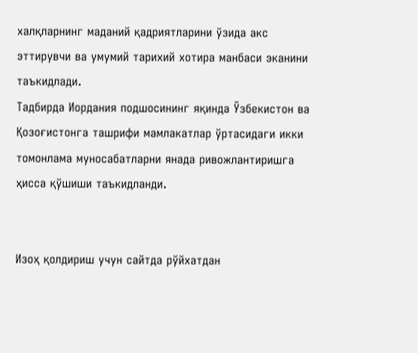халқларнинг маданий қадриятларини ўзида акс эттирувчи ва умумий тарихий хотира манбаси эканини таъкидлади.
Тадбирда Иордания подшосининг яқинда Ўзбекистон ва Қозоғистонга ташрифи мамлакатлар ўртасидаги икки томонлама муносабатларни янада ривожлантиришга ҳисса қўшиши таъкидланди.


Изоҳ қолдириш учун сайтда рўйхатдан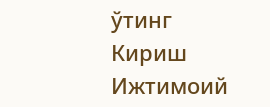ўтинг
Кириш
Ижтимоий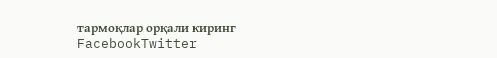тармоқлар орқали киринг
FacebookTwitter